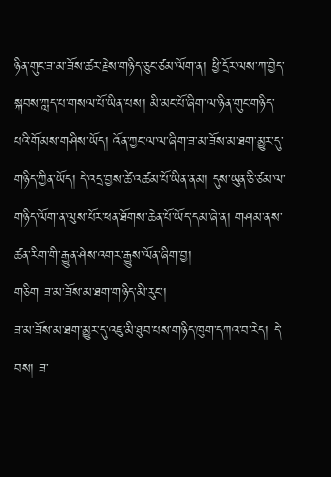ཉིན་གུང་ཟ་མ་ཟོས་ཚར་རྗེས་གཉིད་ཅུང་ཙམ་ལོག་ན། ཕྱི་དྲོར་ལས་ཀ་བྱེད་སྐབས་ཀླད་པ་གསལ་པོ་ཡིན་པས། མི་མང་པོ་ཞིག་ལ་ཉིན་གུང་གཉིད་པའི་གོམས་གཤིས་ཡོད། འོན་ཀྱང་ལ་ལ་ཞིག་ཟ་མ་ཟོས་མ་ཐག་མྱུར་དུ་གཉིད་ཀྱིན་ཡོད། དེ་འདྲ་བྱས་ཚེ་འཚམ་པོ་ཡིན་ནམ། དུས་ཡུན་ཅི་ཙམ་ལ་གཉིད་ལོག་ན་ལུས་པོར་ཕན་ཐོགས་ཆེན་པོ་ཡོད་དམ་ཞེ་ན། གཤམ་ནས་ཚན་རིག་གི་རྒྱུན་ཤེས་འགར་རྒྱུས་ལོན་ཞིག་བྱ།
གཅིག ཟ་མ་ཟོས་མ་ཐག་གཉིད་མི་རུང་།
ཟ་མ་ཟོས་མ་ཐག་མྱུར་དུ་འཇུ་མི་ཐུབ་པས་གཉིད་ཁུག་དཀའ་བ་རེད། དེ་བས། ཟ་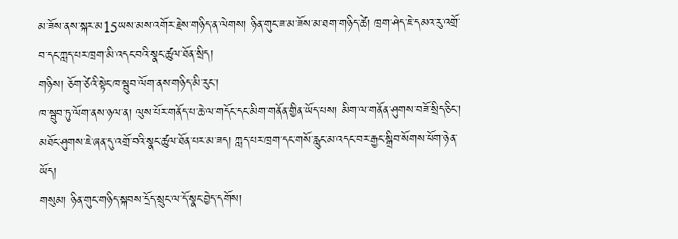མ་ཟོས་ནས་སྐར་མ15ཡས་མས་འགོར་རྗེས་གཉིད་ན་ལེགས། ཉིན་གུང་ཟ་མ་ཟོས་མ་ཐག་གཉིད་ཚེ། ཁྲག་ཤེད་ཇེ་དམའ་རུ་འགྲོ་བ་དང་ཀླད་པར་ཁྲག་མི་འདང་བའི་སྣང་ཚུལ་ཐོན་སྲིད།
གཉིས། ཅོག་ཙེའི་སྟེང་ཁ་སྦུབ་ལོག་ནས་གཉིད་མི་རུང་།
ཁ་སྦུབ་ཏུ་ལོག་ནས་ཉལ་ན། ལུས་པོར་གནོད་པ་ཆེ་ལ་གདོང་དང་མིག་གནོན་གྱིན་ཡོད་པས། མིག་ལ་གནོན་ཤུགས་བཟོ་སྲིད་ཅིང་། མཐོང་ཤུགས་ཇེ་ཞན་དུ་འགྲོ་བའི་སྣང་ཚུལ་ཐོན་པར་མ་ཟད། ཀླད་པར་ཁྲག་དང་གསོ་རླུང་མ་འདང་བར་རྒྱང་སྒྲིབ་སོགས་ཕོག་ཉེན་ཡོད།
གསུམ། ཉིན་གུང་གཉིད་སྐབས་དྲོད་སྲུང་ལ་དོ་སྣང་བྱེད་དགོས།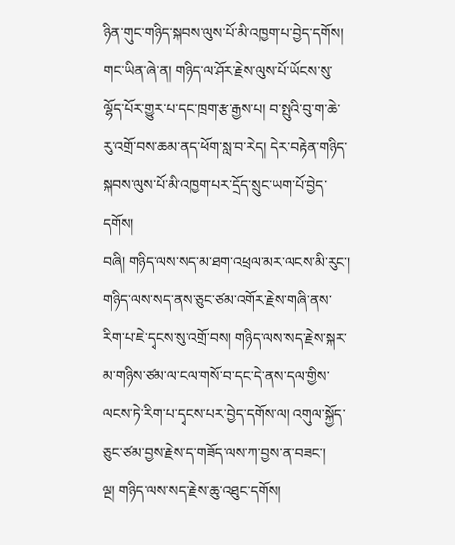ཉིན་གུང་གཉིད་སྐབས་ལུས་པོ་མི་འཁྱག་པ་བྱེད་དགོས། གང་ཡིན་ཞེ་ན། གཉིད་ལ་ཤོར་རྗེས་ལུས་པོ་ཡོངས་སུ་ལྷོད་པོར་གྱུར་པ་དང་ཁྲག་རྩ་རྒྱས་པ། བ་སྤུའི་བུ་ག་ཆེ་རུ་འགྲོ་བས་ཆམ་ནད་ཕོག་སླ་བ་རེད། དེར་བརྟེན་གཉིད་སྐབས་ལུས་པོ་མི་འཁྱག་པར་དྲོད་སྲུང་ཡག་པོ་བྱེད་དགོས།
བཞི། གཉིད་ལས་སད་མ་ཐག་འཕྲལ་མར་ལངས་མི་རུང་།
གཉིད་ལས་སད་ནས་ཅུང་ཙམ་འགོར་རྗེས་གཞི་ནས་རིག་པ་ཇེ་དྭངས་སུ་འགྲོ་བས། གཉིད་ལས་སད་རྗེས་སྐར་མ་གཉིས་ཙམ་ལ་ངལ་གསོ་བ་དང་དེ་ནས་དལ་གྱིས་ལངས་ཏེ་རིག་པ་དྭངས་པར་བྱེད་དགོས་ལ། འགུལ་སྐྱོད་ཅུང་ཙམ་བྱས་རྗེས་ད་གཟོད་ལས་ཀ་བྱས་ན་བཟང་།
ལྔ། གཉིད་ལས་སད་རྗེས་ཆུ་འཐུང་དགོས།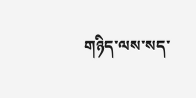གཉིད་ལས་སད་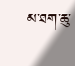མ་ཐག་ཆུ་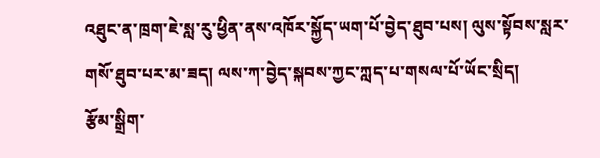འཐུང་ན་ཁྲག་ཇེ་སླ་རུ་ཕྱིན་ནས་འཁོར་སྐྱོད་ཡག་པོ་བྱེད་ཐུབ་པས། ལུས་སྟོབས་སླར་གསོ་ཐུབ་པར་མ་ཟད། ལས་ཀ་བྱེད་སྐབས་ཀྱང་ཀླད་པ་གསལ་པོ་ཡོང་སྲིད།
རྩོམ་སྒྲིག་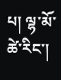པ། ལྷ་མོ་ཚེ་རིང་།